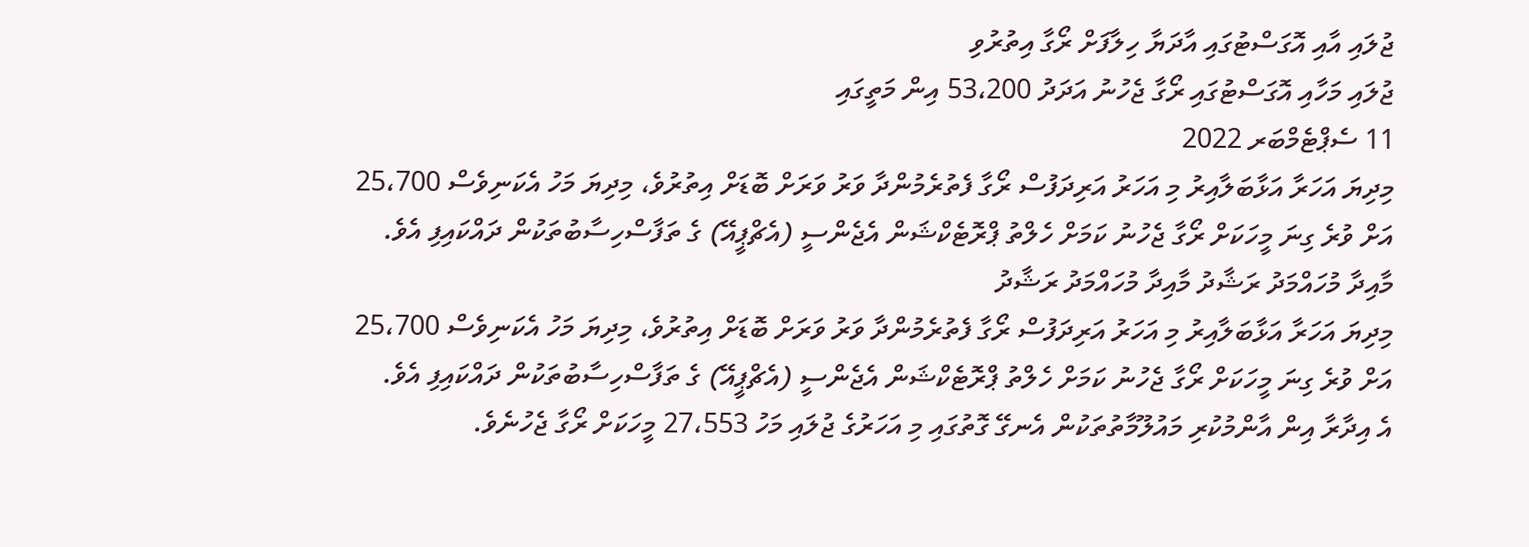ޖުލައި އާއި އޮގަސްޓުގައި އާދަޔާ ހިލާފަށް ރޯގާ އިތުރުވި
ޖުލައި މަހާއި އޮގަސްޓުގައި ރޯގާ ޖެހުނު އަދަދު 53،200 އިން މަތީގައި
11 ސެޕްޓެމްބަރ 2022
މިދިޔަ އަހަރާ އަޅާބަލާއިރު މި އަހަރު އަރިދަފުސް ރޯގާ ފެތުރެމުންދާ ވަރު ވަރަށް ބޮޑަށް އިތުރުވެ، މިދިޔަ މަހު އެކަނިވެސް 25،700 އަށް ވުރެ ގިނަ މީހަކަށް ރޯގާ ޖެހުނު ކަމަށް ހެލްތު ޕްރޮޓެކްޝަން އެޖެންސީ (އެޗްޕީއޭ) ގެ ތަފާސްހިސާބުތަކުން ދައްކައިފި އެވެ.
މާއިދާ މުހައްމަދު ރަޝާދު މާއިދާ މުހައްމަދު ރަޝާދު
މިދިޔަ އަހަރާ އަޅާބަލާއިރު މި އަހަރު އަރިދަފުސް ރޯގާ ފެތުރެމުންދާ ވަރު ވަރަށް ބޮޑަށް އިތުރުވެ، މިދިޔަ މަހު އެކަނިވެސް 25،700 އަށް ވުރެ ގިނަ މީހަކަށް ރޯގާ ޖެހުނު ކަމަށް ހެލްތު ޕްރޮޓެކްޝަން އެޖެންސީ (އެޗްޕީއޭ) ގެ ތަފާސްހިސާބުތަކުން ދައްކައިފި އެވެ.
އެ އިދާރާ އިން އާންމުކުރި މައުލޫމާތުތަކުން އެނގޭ ގޮތުގައި މި އަހަރުގެ ޖުލައި މަހު 27،553 މީހަކަށް ރޯގާ ޖެހުނެވެ.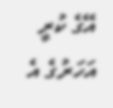އޭގެ ކުރީ އަހަރުގެ އެ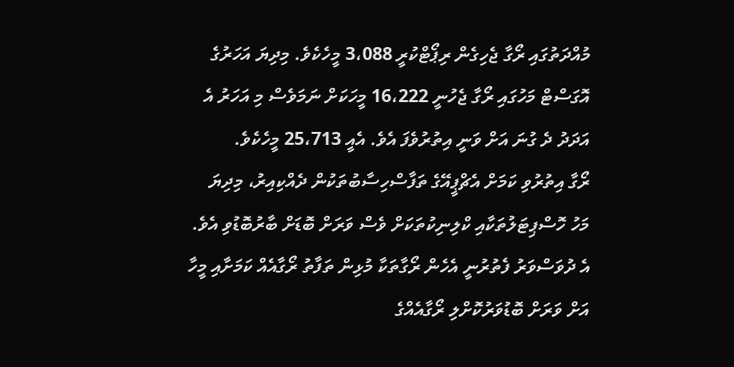މުއްދަތުގައި ރޯގާ ޖެހިގެން ރިޕޯޓްކުރީ 3،088 މީހެކެވެ. މިދިޔަ އަހަރުގެ އޮގަސްޓް މަހުގައި ރޯގާ ޖެހުނީ 16،222 މީހަކަށް ނަމަވެސް މި އަހަރު އެ އަދަދު ދެ ގުނަ އަށް ވަނީ އިތުރުވެފަ އެވެ. އެއީ 25،713 މީހެކެވެ.
ރޯގާ އިތުރުވި ކަމަށް އެޗްޕީއޭގެ ތަފާސްހިސާބުތަކުން ދެއްކިއިރު، މިދިޔަ މަހު ހޮސްޕިޓަލުތަކާއި ކްލިނިކުތަކަށް ވެސް ވަރަށް ބޮޑަށް ބާރުބޮޑުވި އެވެ. އެ ދުވަސްވަރު ފެތުރުނީ އެހެން ރޯގާތަކާ މުޅިން ތަފާތު ރޯގާއެއް ކަމަށާއި މީހާ އަށް ވަރަށް ބޮޑުވަރުކޮށްލި ރޯގާއެއްގެ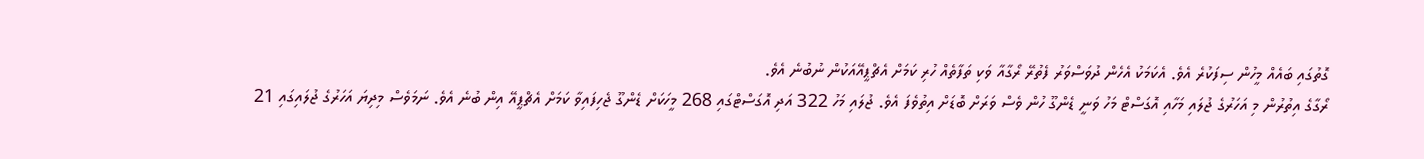ގޮތުގައި ބައެއް މީހުން ސިފަކުރެ އެވެ. އެކަމަކު އެހެން ދުވަސްވަރު ފެތުރޭ ރޯގާއާ ވަކި ތަފާތެއް ހުރި ކަމަށް އެޗްޕީއޭއަކުން ނުބުނެ އެވެ.
ރޯގާގެ އިތުރުން މި އަހަރުގެ ޖުލައި މަހާއި އޮގަސްޓް މަހު ވަނީ ޑެންގޫ ހުން ވެސް ވަރަށް ބޮޑަށް އިތުވެފަ އެވެ. ޖުލައި މަހު 322 އަދި އޮގަސްޓްގައި 268 މީހަކަށް ޑެންގޫ ޖެހިފައިވާ ކަމަށް އެޗްޕީއޭ އިން ބުނެ އެވެ. ނަމަވެސް މިދިޔަ އަހަރުގެ ޖުލައިގައި 21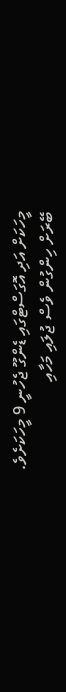މީހަކަށް އަދި އޮގަސްޓްގައި ޑެންގޫ ޖެހުނީ 9 މީހަކަށެވެ.
ބޭރަށް ހިންގުން ވެސް ޖުލައި މަހާއި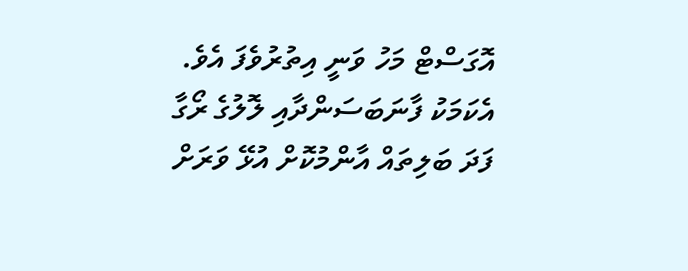އޮގަސްޓް މަހު ވަނީ އިތުރުވެފަ އެވެ. އެކަމަކު ފާނަބަސަންދާއި ލޮލުގެ ރޯގާ ފަދަ ބަލިތައް އާންމުކޮށް އުޅޭ ވަރަށް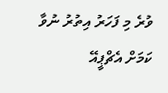ވުރެ މި ފަހަރު އިތުރު ނުވާ ކަމަށް އެޗްޕީއޭ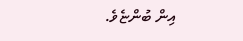އިން ބުންޏެވެ.